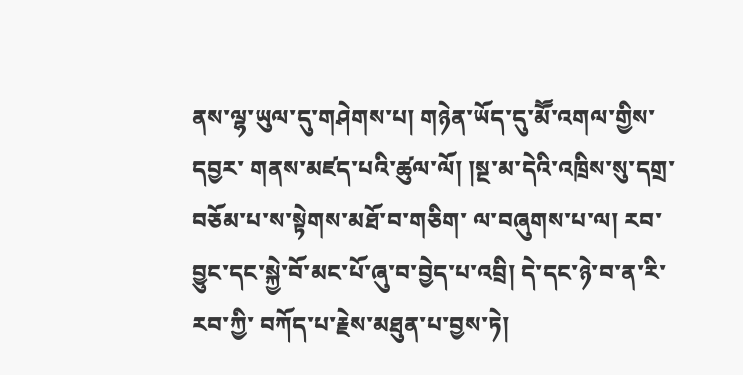ནས་ལྷ་ཡུལ་དུ་གཤེགས་པ། གཉེན་ཡོད་དུ་མཽ་འགལ་གྱིས་དབྱར་ གནས་མཛད་པའི་ཚུལ་ལོ། །སྔ་མ་དེའི་འཁྲིས་སུ་དགྲ་བཅོམ་པ་ས་སྟེགས་མཐོ་བ་གཅིག་ ལ་བཞུགས་པ་ལ། རབ་བྱུང་དང་སྐྱེ་བོ་མང་པོ་ཞུ་བ་བྱེད་པ་འབྲི། དེ་དང་ཉེ་བ་ན་རི་རབ་ཀྱི་ བཀོད་པ་རྗེས་མཐུན་པ་བྱས་ཏེ།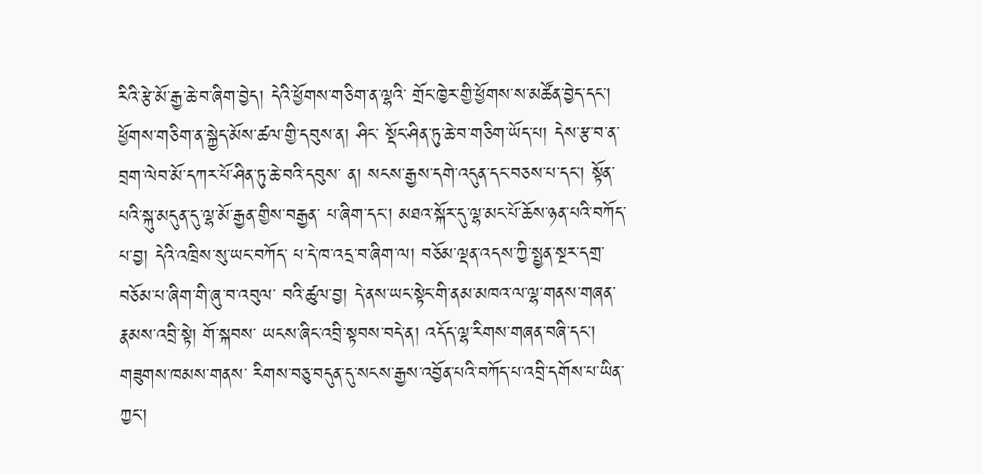རིའི་རྩེ་མོ་རྒྱ་ཆེ་བ་ཞིག་བྱེད། དེའི་ཕྱོགས་གཅིག་ན་ལྷའི་ གྲོང་ཁྱེར་གྱི་ཕྱོགས་ས་མཚོན་བྱེད་དང་། ཕྱོགས་གཅིག་ན་སྐྱེད་མོས་ཚལ་གྱི་དབུས་ན། ཤིང་ སྡོང་ཤིན་ཏུ་ཆེ་བ་གཅིག་ཡོད་པ། དེས་རྩ་བ་ན་བྲག་ལེབ་མོ་དཀར་པོ་ཤིན་ཏུ་ཆེ་བའི་དབུས་ ན། སངས་རྒྱས་དགེ་འདུན་དང་བཅས་པ་དང་། སྟོན་པའི་སྐུ་མདུན་དུ་ལྷ་མོ་རྒྱན་གྱིས་བརྒྱན་ པ་ཞིག་དང་། མཐའ་སྐོར་དུ་ལྷ་མང་པོ་ཆོས་ཉན་པའི་བཀོད་པ་བྱ། དེའི་འཁྲིས་སུ་ཡང་བཀོད་ པ་དེ་ཁ་འདྲ་བ་ཞིག་ལ། བཅོམ་ལྡན་འདས་ཀྱི་སྤྱན་སྔར་དགྲ་བཅོམ་པ་ཞིག་གི་ཞུ་བ་འབུལ་ བའི་ཚུལ་བྱ། དེ་ནས་ཡང་སྟེང་གི་ནམ་མཁའ་ལ་ལྷ་གནས་གཞན་རྣམས་འབྲི་སྟེ། གོ་སྐབས་ ཡངས་ཞིང་འབྲི་སྟབས་བདེ་ན། འདོད་ལྷ་རིགས་གཞན་བཞི་དང་། གཟུགས་ཁམས་གནས་ རིགས་བཅུ་བདུན་དུ་སངས་རྒྱས་འབྱོན་པའི་བཀོད་པ་འབྲི་དགོས་པ་ཡིན་ཀྱང་།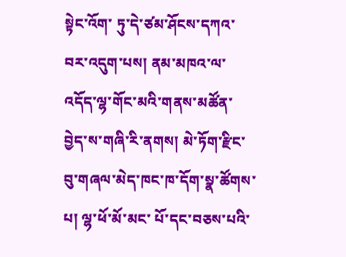སྟེང་འོག་ ཏུ་དེ་ཙམ་ཤོངས་དཀའ་བར་འདུག་པས། ནམ་མཁའ་ལ་འདོད་ལྷ་གོང་མའི་གནས་མཚོན་ བྱེད་ས་གཞི་རི་ནགས། མེ་ཏོག་རྫིང་བུ་གཞལ་མེད་ཁང་ཁ་དོག་སྣ་ཚོགས་པ། ལྷ་ཕོ་མོ་མང་ པོ་དང་བཅས་པའི་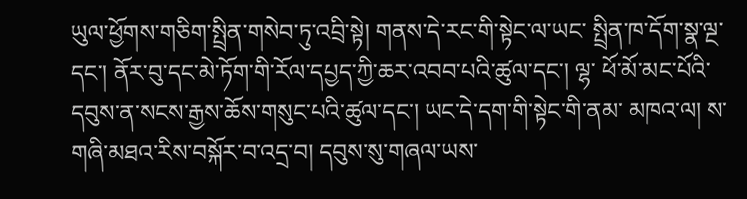ཡུལ་ཕྱོགས་གཅིག་སྤྲིན་གསེབ་ཏུ་འབྲི་སྟེ། གནས་དེ་རང་གི་སྟེང་ལ་ཡང་ སྤྲིན་ཁ་དོག་སྣ་ལྔ་དང་། ནོར་བུ་དང་མེ་ཏོག་གི་རོལ་དཔྱད་ཀྱི་ཆར་འབབ་པའི་ཚུལ་དང་། ལྷ་ ཕོ་མོ་མང་པོའི་དབུས་ན་སངས་རྒྱས་ཆོས་གསུང་པའི་ཚུལ་དང་། ཡང་དེ་དག་གི་སྟེང་གི་ནམ་ མཁའ་ལ། ས་གཞི་མཐའ་རིས་བསྐོར་བ་འདྲ་བ། དབུས་སུ་གཞལ་ཡས་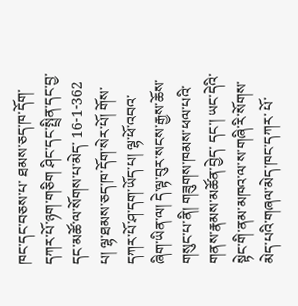ཁང་དང་བཅས་པ་ ཐམས་ཅད་ཁ་དོག་དཀར་པོ་ཉག་གཅིག ཤིང་དང་སྤྲིན་དང་བྱ་དང་མཚོ་ལ་སོགས་པ་མེད་ 16-1-362 པ། ལྷ་ཐམས་ཅད་ཁ་དོག་སེར་པོ། གོས་དཀར་པོ་ཤ་དག་ཡོད་པ། ལྷ་ཕོ་འབའ་ཞིག་ཡིན་ལ། དེ་ལྟ་བུར་སངས་རྒྱས་ཆོས་གསུང་པ་ནི། གཟུགས་ཁམས་ཕལ་པའི་གནས་རྣམས་མཚོན་བྱེད་ དང་། ཡང་དེའི་སྟེང་གི་ནམ་མཁའ་ལ་ས་གཞི་རི་སོགས་མེད་པའི་གཞལ་མེད་ཁང་དཀར་ པོ་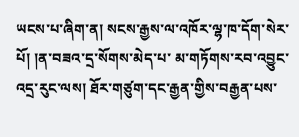ཡངས་པ་ཞིག་ན། སངས་རྒྱས་ལ་འཁོར་ལྷ་ཁ་དོག་སེར་པོ། །ན་བཟའ་དྲ་སོགས་མེད་པ་ མ་གཏོགས་རབ་འབྱུང་འདྲ་རུང་ལས། ཐོར་གཙུག་དང་རྒྱན་གྱིས་བརྒྱན་པས་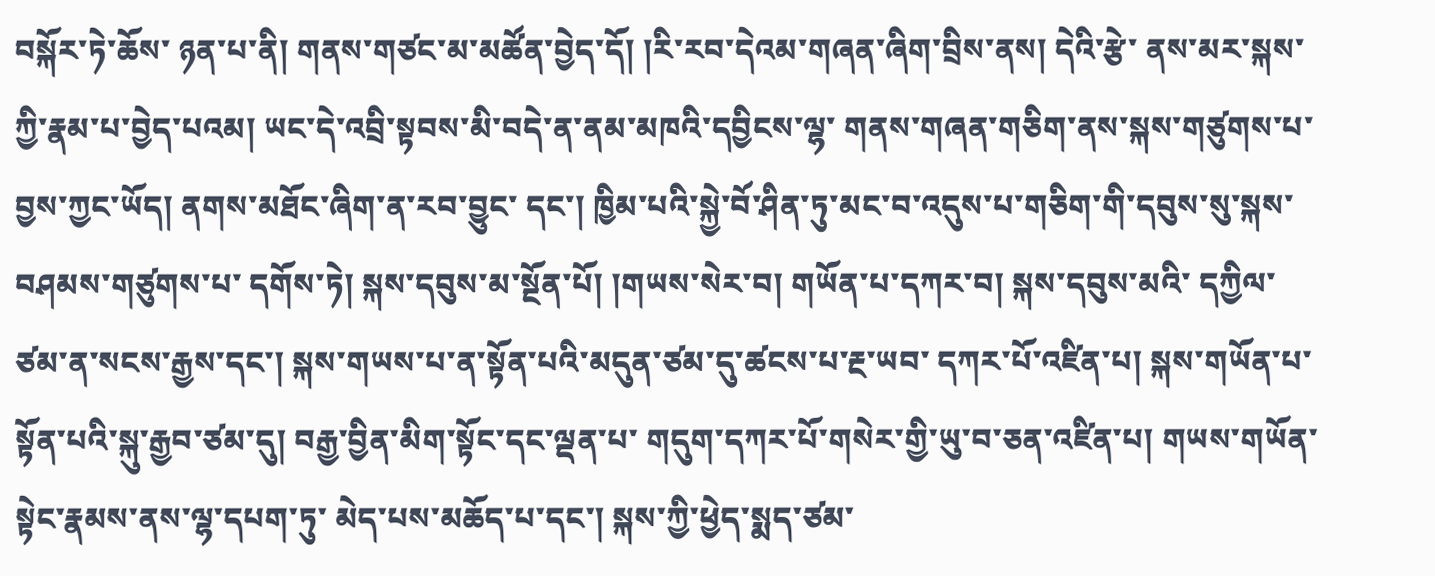བསྐོར་ཏེ་ཆོས་ ཉན་པ་ནི། གནས་གཙང་མ་མཚོན་བྱེད་དོ། །རི་རབ་དེའམ་གཞན་ཞིག་བྲིས་ནས། དེའི་རྩེ་ ནས་མར་སྐས་ཀྱི་རྣམ་པ་བྱེད་པའམ། ཡང་དེ་འབྲི་སྟབས་མི་བདེ་ན་ནམ་མཁའི་དབྱིངས་ལྷ་ གནས་གཞན་གཅིག་ནས་སྐས་གཙུགས་པ་བྱས་ཀྱང་ཡོད། ནགས་མཐོང་ཞིག་ན་རབ་བྱུང་ དང་། ཁྱིམ་པའི་སྐྱེ་བོ་ཤིན་ཏུ་མང་བ་འདུས་པ་གཅིག་གི་དབུས་སུ་སྐས་བཤམས་གཙུགས་པ་ དགོས་ཏེ། སྐས་དབུས་མ་སྔོན་པོ། །གཡས་སེར་བ། གཡོན་པ་དཀར་བ། སྐས་དབུས་མའི་ དཀྱིལ་ཙམ་ན་སངས་རྒྱས་དང་། སྐས་གཡས་པ་ན་སྟོན་པའི་མདུན་ཙམ་དུ་ཚངས་པ་རྔ་ཡབ་ དཀར་པོ་འཛིན་པ། སྐས་གཡོན་པ་སྟོན་པའི་སྐུ་རྒྱབ་ཙམ་དུ། བརྒྱ་བྱིན་མིག་སྟོང་དང་ལྡན་པ་ གདུག་དཀར་པོ་གསེར་གྱི་ཡུ་བ་ཅན་འཛིན་པ། གཡས་གཡོན་སྟེང་རྣམས་ནས་ལྷ་དཔག་ཏུ་ མེད་པས་མཆོད་པ་དང་། སྐས་ཀྱི་ཕྱེད་སྨད་ཙམ་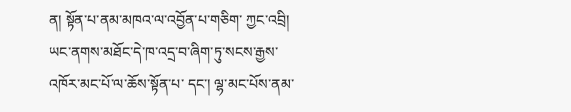ན། སྟོན་པ་ནམ་མཁའ་ལ་འབྱོན་པ་གཅིག་ ཀྱང་འབྲི། ཡང་ནགས་མཐོང་དེ་ཁ་འདྲ་བ་ཞིག་ཏུ་སངས་རྒྱས་འཁོར་མང་པོ་ལ་ཆོས་སྟོན་པ་ དང་། ལྷ་མང་པོས་ནམ་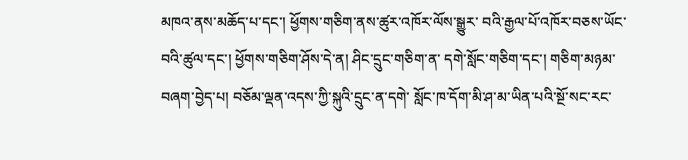མཁའ་ནས་མཆོད་པ་དང་། ཕྱོགས་གཅིག་ནས་ཚུར་འཁོར་ལོས་སྒྱུར་ བའི་རྒྱལ་པོ་འཁོར་བཅས་ཡོང་བའི་ཚུལ་དང་། ཕྱོགས་གཅིག་ཤོས་དེ་ན། ཤིང་དྲུང་གཅིག་ན་ དགེ་སློང་གཅིག་དང་། གཅིག་མཉམ་བཞག་བྱེད་པ། བཅོམ་ལྡན་འདས་ཀྱི་སྐུའི་དྲུང་ན་དགེ་ སློང་ཁ་དོག་མི་ཤ་མ་ཡིན་པའི་སྔོ་སང་རང་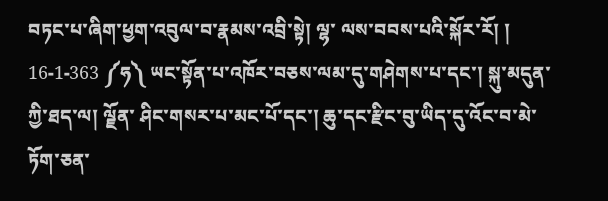བཏང་པ་ཞིག་ཕྱག་འབུལ་བ་རྣམས་འབྲི་སྟེ། ལྷ་ ལས་བབས་པའི་སྐོར་རོ། ། 16-1-363 ༼ཧ༽ ཡང་སྟོན་པ་འཁོར་བཅས་ལམ་དུ་གཤེགས་པ་དང་། སྐུ་མདུན་ཀྱི་ཐད་ལ། ལྗོན་ ཤིང་གསར་པ་མང་པོ་དང་། ཆུ་དང་རྫིང་བུ་ཡིད་དུ་འོང་བ་མེ་ཏོག་ཅན་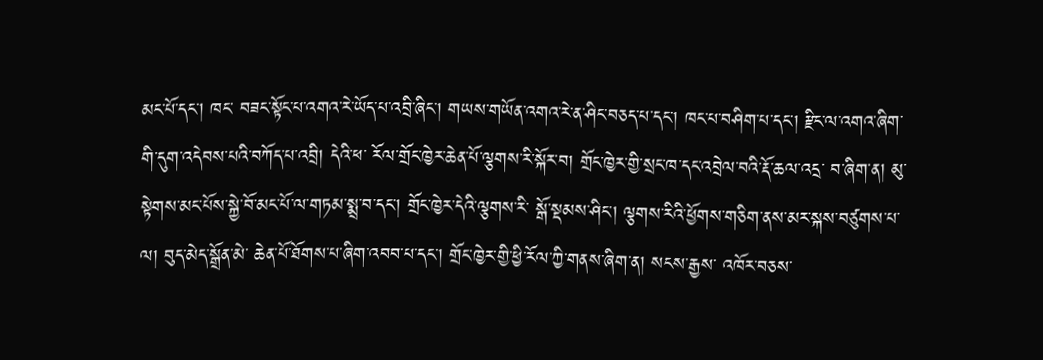མང་པོ་དང་། ཁང་ བཟང་སྟོང་པ་འགའ་རེ་ཡོད་པ་འབྲི་ཞིང་། གཡས་གཡོན་འགའ་རེ་ན་ཤིང་བཅད་པ་དང་། ཁང་པ་བཤིག་པ་དང་། རྫིང་ལ་འགའ་ཞིག་གི་དུག་འདེབས་པའི་བཀོད་པ་འབྲི། དེའི་ཕ་ རོལ་གྲོང་ཁྱེར་ཆེན་པོ་ལྕགས་རི་སྐོར་བ། གྲོང་ཁྱེར་གྱི་སྲང་ཁ་དང་འབྲེལ་བའི་རྡོ་ཆལ་འདྲ་ བ་ཞིག་ན། མུ་སྟེགས་མང་པོས་སྐྱེ་བོ་མང་པོ་ལ་གཏམ་སྨྲ་བ་དང་། གྲོང་ཁྱེར་དེའི་ལྕགས་རི་ སྒོ་སྡམས་ཤིང་། ལྕགས་རིའི་ཕྱོགས་གཅིག་ནས་མར་སྐས་བཙུགས་པ་ལ། བུད་མེད་སྒྲོན་མེ་ ཆེན་པོ་ཐོགས་པ་ཞིག་འབབ་པ་དང་། གྲོང་ཁྱེར་གྱི་ཕྱི་རོལ་ཀྱི་གནས་ཞིག་ན། སངས་རྒྱས་ འཁོར་བཅས་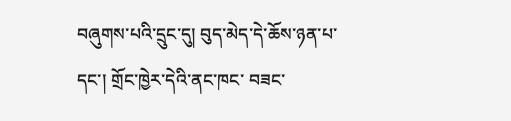བཞུགས་པའི་དྲུང་དུ། བུད་མེད་དེ་ཆོས་ཉན་པ་དང་། གྲོང་ཁྱེར་དེའི་ནང་ཁང་ བཟང་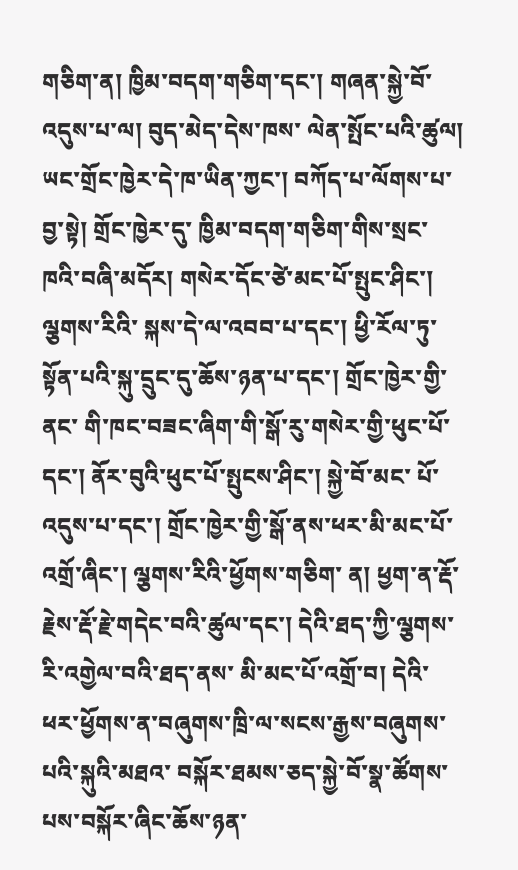གཅིག་ན། ཁྱིམ་བདག་གཅིག་དང་། གཞན་སྐྱེ་བོ་འདུས་པ་ལ། བུད་མེད་དེས་ཁས་ ལེན་སྤོང་པའི་ཚུལ། ཡང་གྲོང་ཁྱེར་དེ་ཁ་ཡིན་ཀྱང་། བཀོད་པ་ལོགས་པ་བྱ་སྟེ། གྲོང་ཁྱེར་དུ་ ཁྱིམ་བདག་གཅིག་གིས་སྲང་ཁའི་བཞི་མདོར། གསེར་དོང་ཙེ་མང་པོ་སྤུང་ཤིང་། ལྕགས་རིའི་ སྐས་དེ་ལ་འབབ་པ་དང་། ཕྱི་རོལ་ཏུ་སྟོན་པའི་སྐུ་དྲུང་དུ་ཆོས་ཉན་པ་དང་། གྲོང་ཁྱེར་གྱི་ནང་ གི་ཁང་བཟང་ཞིག་གི་སྒོ་རུ་གསེར་གྱི་ཕུང་པོ་དང་། ནོར་བུའི་ཕུང་པོ་སྤུངས་ཤིང་། སྐྱེ་བོ་མང་ པོ་འདུས་པ་དང་། གྲོང་ཁྱེར་གྱི་སྒོ་ནས་ཕར་མི་མང་པོ་འགྲོ་ཞིང་། ལྕགས་རིའི་ཕྱོགས་གཅིག་ ན། ཕྱག་ན་རྡོ་རྗེས་རྡོ་རྗེ་གདེང་བའི་ཚུལ་དང་། དེའི་ཐད་ཀྱི་ལྕགས་རི་འགྱེལ་བའི་ཐད་ནས་ མི་མང་པོ་འགྲོ་བ། དེའི་ཕར་ཕྱོགས་ན་བཞུགས་ཁྲི་ལ་སངས་རྒྱས་བཞུགས་པའི་སྐུའི་མཐའ་ བསྐོར་ཐམས་ཅད་སྐྱེ་བོ་སྣ་ཚོགས་པས་བསྐོར་ཞིང་ཆོས་ཉན་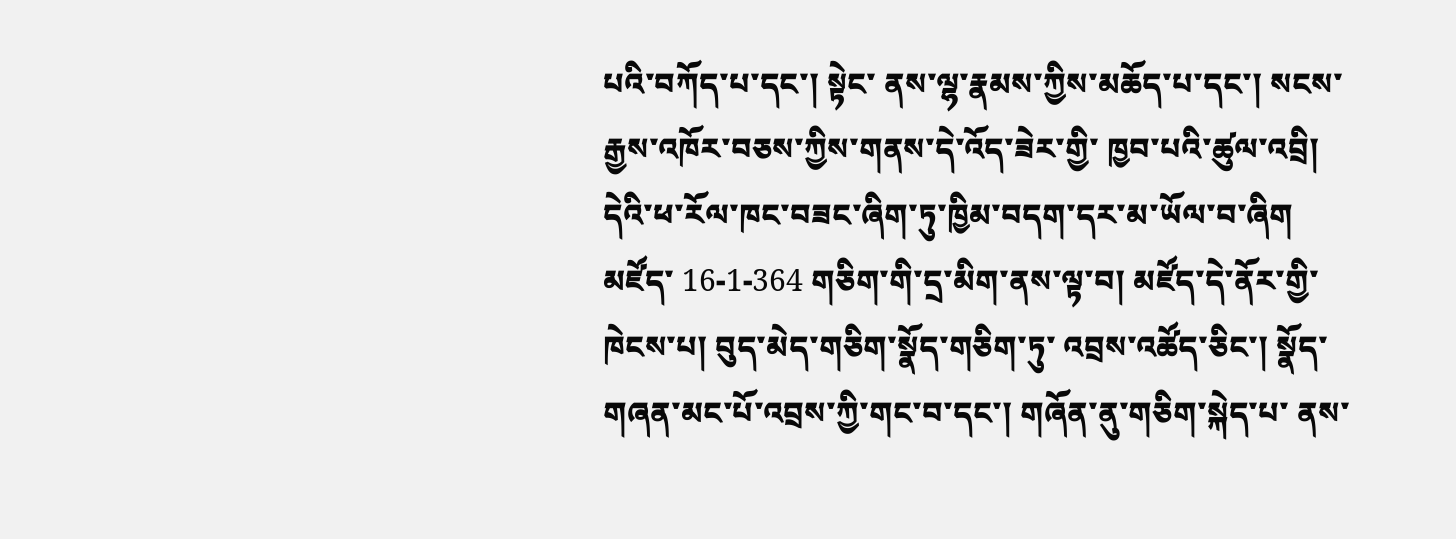པའི་བཀོད་པ་དང་། སྟེང་ ནས་ལྷ་རྣམས་ཀྱིས་མཆོད་པ་དང་། སངས་རྒྱས་འཁོར་བཅས་ཀྱིས་གནས་དེ་འོད་ཟེར་གྱི་ ཁྱབ་པའི་ཚུལ་འབྲི། དེའི་ཕ་རོལ་ཁང་བཟང་ཞིག་ཏུ་ཁྱིམ་བདག་དར་མ་ཡོལ་བ་ཞིག མཛོད་ 16-1-364 གཅིག་གི་དྲ་མིག་ནས་ལྟ་བ། མཛོད་དེ་ནོར་གྱི་ཁེངས་པ། བུད་མེད་གཅིག་སྣོད་གཅིག་ཏུ་ འབྲས་འཚོད་ཅིང་། སྣོད་གཞན་མང་པོ་འབྲས་ཀྱི་གང་བ་དང་། གཞོན་ནུ་གཅིག་སྐེད་པ་ ནས་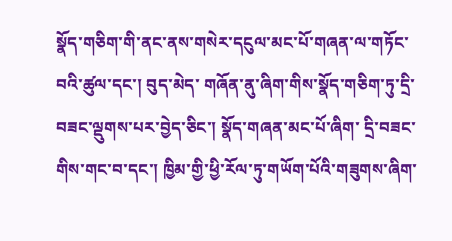སྣོད་གཅིག་གི་ནང་ནས་གསེར་དངུལ་མང་པོ་གཞན་ལ་གཏོང་བའི་ཚུལ་དང་། བུད་མེད་ གཞོན་ནུ་ཞིག་གིས་སྣོད་གཅིག་ཏུ་དྲི་བཟང་ལྡུགས་པར་བྱེད་ཅིང་། སྣོད་གཞན་མང་པོ་ཞིག་ དྲི་བཟང་གིས་གང་བ་དང་། ཁྱིམ་གྱི་ཕྱི་རོལ་ཏུ་གཡོག་པོའི་གཟུགས་ཞིག་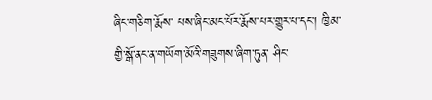ཞིང་གཅིག་རྨོས་ པས་ཞིང་མང་པོར་རྨོས་པར་གྱུར་པ་དང་། ཁྱིམ་གྱི་སྒོ་ནང་ན་གཡོག་མོའི་གཟུགས་ཞིག་ཏུན་ ཤིང་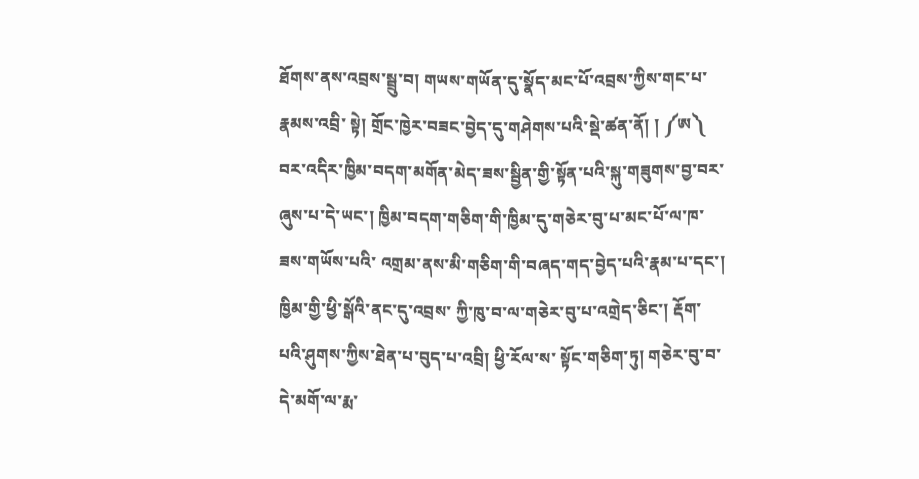ཐོགས་ནས་འབྲས་སྦྲུ་བ། གཡས་གཡོན་དུ་སྣོད་མང་པོ་འབྲས་ཀྱིས་གང་པ་རྣམས་འབྲི་ སྟེ། གྲོང་ཁྱེར་བཟང་བྱེད་དུ་གཤེགས་པའི་སྡེ་ཚན་ནོ། ། ༼ཨ༽ བར་འདིར་ཁྱིམ་བདག་མགོན་མེད་ཟས་སྦྱིན་གྱི་སྟོན་པའི་སྐུ་གཟུགས་བྱ་བར་ ཞུས་པ་དེ་ཡང་། ཁྱིམ་བདག་གཅིག་གི་ཁྱིམ་དུ་གཅེར་བུ་པ་མང་པོ་ལ་ཁ་ཟས་གཡོས་པའི་ འགྲམ་ནས་མི་གཅིག་གི་བཞད་གད་བྱེད་པའི་རྣམ་པ་དང་། ཁྱིམ་གྱི་ཕྱི་སྒོའི་ནང་དུ་འབྲས་ ཀྱི་ཁུ་བ་ལ་གཅེར་བུ་པ་འགྲེད་ཅིང་། རྡོག་པའི་ཤུགས་ཀྱིས་ཐེན་པ་བུད་པ་འབྲི། ཕྱི་རོལ་ས་ སྟོང་གཅིག་ཏུ། གཅེར་བུ་བ་དེ་མགོ་ལ་རྨ་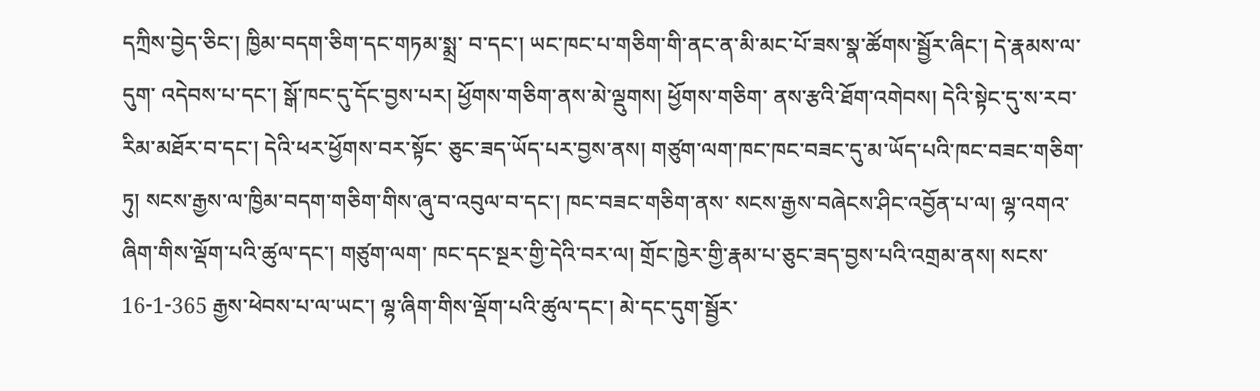དཀྲིས་བྱེད་ཅིང་། ཁྱིམ་བདག་ཅིག་དང་གཏམ་སྨྲ་ བ་དང་། ཡང་ཁང་པ་གཅིག་གི་ནང་ན་མི་མང་པོ་ཟས་སྣ་ཚོགས་སྦྱོར་ཞིང་། དེ་རྣམས་ལ་དུག་ འདེབས་པ་དང་། སྒོ་ཁང་དུ་དོང་བྱས་པར། ཕྱོགས་གཅིག་ནས་མེ་ལྡུགས། ཕྱོགས་གཅིག་ ནས་རྩའི་ཐོག་འགེབས། དེའི་སྟེང་དུ་ས་རབ་རིམ་མཐོར་བ་དང་། དེའི་ཕར་ཕྱོགས་བར་སྟོང་ ཅུང་ཟད་ཡོད་པར་བྱས་ནས། གཙུག་ལག་ཁང་ཁང་བཟང་དུ་མ་ཡོད་པའི་ཁང་བཟང་གཅིག་ ཏུ། སངས་རྒྱས་ལ་ཁྱིམ་བདག་གཅིག་གིས་ཞུ་བ་འབུལ་བ་དང་། ཁང་བཟང་གཅིག་ནས་ སངས་རྒྱས་བཞེངས་ཤིང་འབྱོན་པ་ལ། ལྷ་འགའ་ཞིག་གིས་ལྡོག་པའི་ཚུལ་དང་། གཙུག་ལག་ ཁང་དང་སྔར་གྱི་དེའི་བར་ལ། གྲོང་ཁྱེར་གྱི་རྣམ་པ་ཅུང་ཟད་བྱས་པའི་འགྲམ་ནས། སངས་ 16-1-365 རྒྱས་ཕེབས་པ་ལ་ཡང་། ལྷ་ཞིག་གིས་ལྡོག་པའི་ཚུལ་དང་། མེ་དང་དུག་སྦྱོར་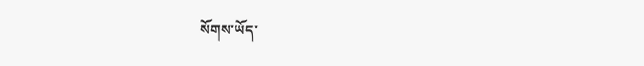སོགས་ཡོད་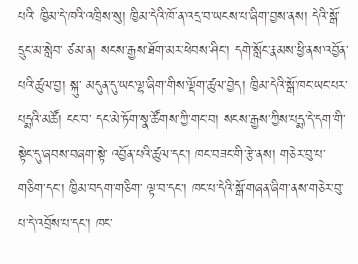པའི་ ཁྱིམ་དེ་ཁའི་འཁྲིས་སུ། ཁྱིམ་དེའི་ཁོ་ན་འདྲ་བ་ཡངས་པ་ཞིག་བྱས་ནས། དེའི་སྒོ་དྲུང་མ་སླེབ་ ཙམ་ན། སངས་རྒྱས་ཐོག་མར་ཕེབས་ཤིང་། དགེ་སློང་རྣམས་ཕྱི་ནས་འབྱོན་པའི་ཚུལ་བྱ། སྐུ་ མདུན་དུ་ཡང་ལྷ་ཞིག་གིས་ལྡོག་ཚུལ་བྱེད། ཁྱིམ་དེའི་སྒོ་ཁང་ཡང་པར་པདྨའི་མཚོ། ངང་བ་ དང་མེ་ཏོག་སྣ་ཚོགས་ཀྱི་གང་བ། སངས་རྒྱས་ཀྱིས་པདྨ་དེ་དག་གི་སྟེང་དུ་ཞབས་བཞག་སྟེ་ འབྱོན་པའི་ཚུལ་དང་། ཁང་བཟང་གི་རྩེ་ནས། གཅེར་བུ་པ་གཅིག་དང་། ཁྱིམ་བདག་གཅིག་ ལྟ་བ་དང་། ཁང་པ་དེའི་སྒོ་གཞན་ཞིག་ནས་གཅེར་བུ་པ་དེ་འབྲོས་པ་དང་། ཁང་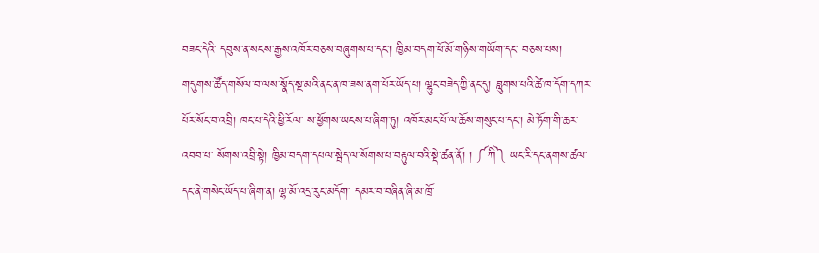བཟང་དེའི་ དབུས་ན་སངས་རྒྱས་འཁོར་བཅས་བཞུགས་པ་དང་། ཁྱིམ་བདག་ཕོ་མོ་གཉིས་གཡོག་དང་ བཅས་པས། གདུགས་ཚོད་གསོལ་བ་ལས་སྣོད་སྔ་མའི་ནང་ན་ཁ་ཟས་ནག་པོར་ཡོད་པ། ལྷུང་བཟེད་ཀྱི་ནང་དུ། བླུགས་པའི་ཚེ་ཁ་དོག་དཀར་པོར་སོང་བ་འབྲི། ཁང་པ་དེའི་ཕྱི་རོལ་ ས་ཕྱོགས་ཡངས་པ་ཞིག་ཏུ། འཁོར་མང་པོ་ལ་ཆོས་གསུང་པ་དང་། མེ་ཏོག་གི་ཆར་འབབ་པ་ སོགས་འབྲི་སྟེ། ཁྱིམ་བདག་དཔལ་སྦེད་ལ་སོགས་པ་བརྟུལ་བའི་སྡེ་ཚན་ནོ། ། ༼ཀི༽ ཡང་རི་དང་ནགས་ཚལ་དང་ནེ་གསེང་ཡོད་པ་ཞིག་ན། ལྷ་མོ་འདྲ་རུང་མདོག་ དམར་བ་བཞིན་ཞི་མ་ཁྲོ་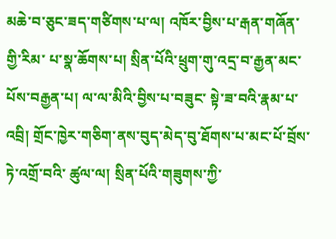མཆེ་བ་ཅུང་ཟད་གཙིགས་པ་ལ། འཁོར་བྱིས་པ་རྒན་གཞོན་གྱི་རིམ་ པ་སྣ་ཆོགས་པ། སྲིན་པོའི་ཕྲུག་གུ་འདྲ་བ་རྒྱན་མང་པོས་བརྒྱན་པ། ལ་ལ་མིའི་བྱིས་པ་བཟུང་ སྟེ་ཟ་བའི་རྣམ་པ་འབྲི། གྲོང་ཁྱེར་གཅིག་ནས་བུད་མེད་བུ་ཐོགས་པ་མང་པོ་བྲོས་ཏེ་འགྲོ་བའི་ ཚུལ་ལ། སྲིན་པོའི་གཟུགས་ཀྱི་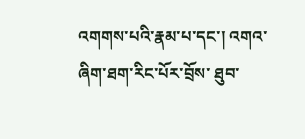འགགས་པའི་རྣམ་པ་དང་། འགའ་ཞིག་ཐག་རིང་པོར་བྲོས་ ཐུབ་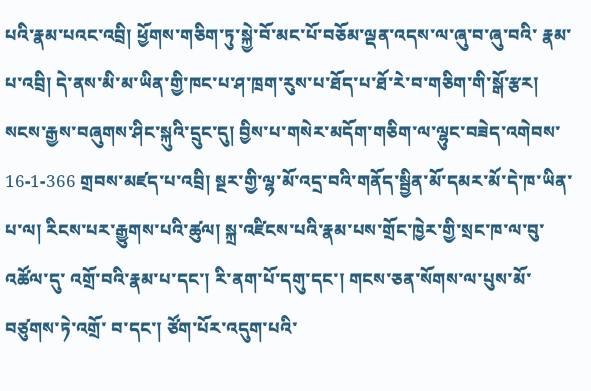པའི་རྣམ་པའང་འབྲི། ཕྱོགས་གཅིག་ཏུ་སྐྱེ་བོ་མང་པོ་བཅོམ་ལྡན་འདས་ལ་ཞུ་བ་ཞུ་བའི་ རྣམ་པ་འབྲི། དེ་ནས་མི་མ་ཡིན་གྱི་ཁང་པ་ཤ་ཁྲག་རུས་པ་ཐོད་པ་ཐོ་རེ་བ་གཅིག་གི་སྒོ་རྩར། སངས་རྒྱས་བཞུགས་ཤིང་སྐུའི་དྲུང་དུ། བྱིས་པ་གསེར་མདོག་གཅིག་ལ་ལྷུང་བཟེད་འགེབས་ 16-1-366 གྲབས་མཛད་པ་འབྲི། སྔར་གྱི་ལྷ་མོ་འདྲ་བའི་གནོད་སྦྱིན་མོ་དམར་མོ་དེ་ཁ་ཡིན་པ་ལ། རིངས་པར་རྒྱུགས་པའི་ཚུལ། སྐྲ་འཛིངས་པའི་རྣམ་པས་གྲོང་ཁྱེར་གྱི་སྲང་ཁ་ལ་བུ་འཚོལ་དུ་ འགྲོ་བའི་རྣམ་པ་དང་། རི་ནག་པོ་དགུ་དང་། གངས་ཅན་སོགས་ལ་པུས་མོ་བཙུགས་ཏེ་འགྲོ་ བ་དང་། ཙོག་པོར་འདུག་པའི་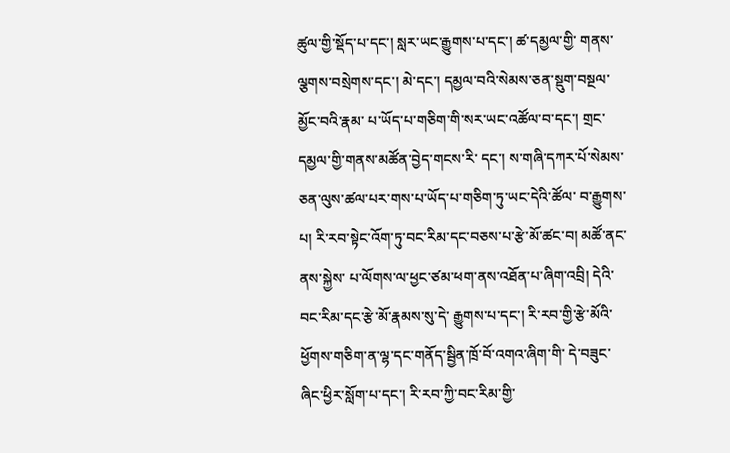ཚུལ་གྱི་སྡོད་པ་དང་། སླར་ཡང་རྒྱུགས་པ་དང་། ཚ་དམྱལ་གྱི་ གནས་ལྕགས་བསྲེགས་དང་། མེ་དང་། དམྱལ་བའི་སེམས་ཅན་སྡུག་བསྔལ་མྱོང་བའི་རྣམ་ པ་ཡོད་པ་གཅིག་གི་སར་ཡང་འཚོལ་བ་དང་། གྲང་དམྱལ་གྱི་གནས་མཚོན་བྱེད་གངས་རི་ དང་། ས་གཞི་དཀར་པོ་སེམས་ཅན་ལུས་ཚལ་པར་གས་པ་ཡོད་པ་གཅིག་ཏུ་ཡང་དེའི་ཚོལ་ བ་རྒྱུགས་པ། རི་རབ་སྟེང་འོག་ཏུ་བང་རིམ་དང་བཅས་པ་རྩེ་མོ་ཚང་བ། མཚོ་ནང་ནས་སྐྱེས་ པ་ལོགས་ལ་ཕྱང་ཙམ་ཕག་ནས་འཐོན་པ་ཞིག་འབྲི། དེའི་བང་རིམ་དང་རྩེ་མོ་རྣམས་སུ་དེ་ རྒྱུགས་པ་དང་། རི་རབ་གྱི་རྩེ་མོའི་ཕྱོགས་གཅིག་ན་ལྷ་དང་གནོད་སྦྱིན་ཁྲོ་བོ་འགའ་ཞིག་གི་ དེ་བཟུང་ཞིང་ཕྱིར་སློག་པ་དང་། རི་རབ་ཀྱི་བང་རིམ་གྱི་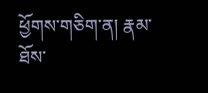ཕྱོགས་གཅིག་ན། རྣམ་ཐོས་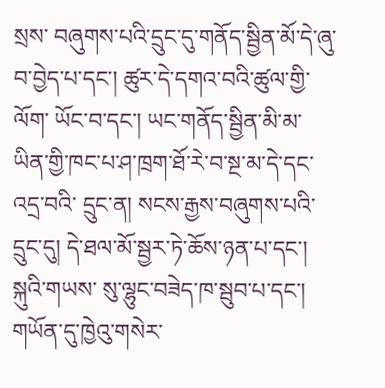སྲས་ བཞུགས་པའི་དྲུང་དུ་གནོད་སྦྱིན་མོ་དེ་ཞུ་བ་བྱེད་པ་དང་། ཚུར་དེ་དགའ་བའི་ཚུལ་གྱི་ལོག་ ཡོང་བ་དང་། ཡང་གནོད་སྦྱིན་མི་མ་ཡིན་གྱི་ཁང་པ་ཤ་ཁྲག་ཐོ་རེ་བ་སྔ་མ་དེ་དང་འདྲ་བའི་ དྲུང་ན། སངས་རྒྱས་བཞུགས་པའི་དྲུང་དུ། དེ་ཐལ་མོ་སྦྱར་ཏེ་ཆོས་ཉན་པ་དང་། སྐུའི་གཡས་ སུ་ལྷུང་བཟེད་ཁ་སྦུབ་པ་དང་། གཡོན་དུ་ཁྱེའུ་གསེར་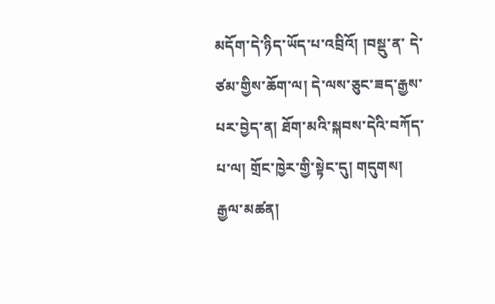མདོག་དེ་ཉིད་ཡོད་པ་འབྲིའོ། །བསྡུ་ན་ དེ་ཙམ་གྱིས་ཆོག་ལ། དེ་ལས་ཅུང་ཟད་རྒྱས་པར་བྱེད་ན། ཐོག་མའི་སྐབས་དེའི་བཀོད་པ་ལ། གྲོང་ཁྱེར་གྱི་སྟེང་དུ། གདུགས། རྒྱལ་མཚན།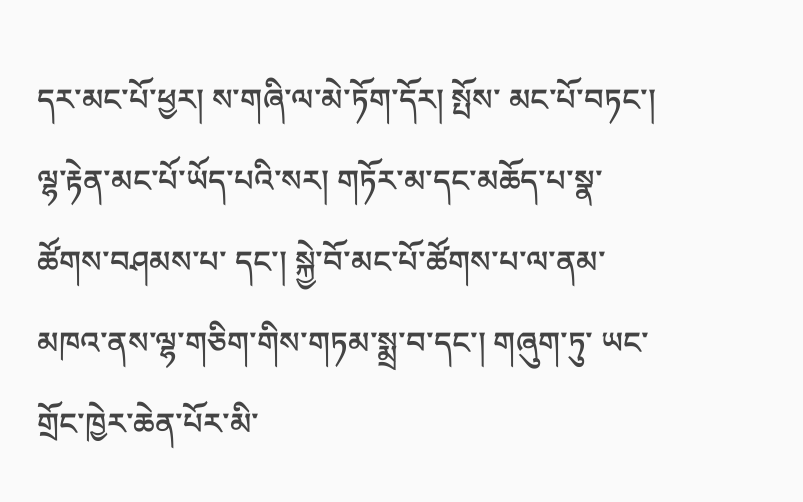དར་མང་པོ་ཕྱར། ས་གཞི་ལ་མེ་ཏོག་དོར། སྤོས་ མང་པོ་བཏང་། ལྷ་རྟེན་མང་པོ་ཡོད་པའི་སར། གཏོར་མ་དང་མཆོད་པ་སྣ་ཚོགས་བཤམས་པ་ དང་། སྐྱེ་བོ་མང་པོ་ཚོགས་པ་ལ་ནམ་མཁའ་ནས་ལྷ་གཅིག་གིས་གཏམ་སྨྲ་བ་དང་། གཞུག་ཏུ་ ཡང་གྲོང་ཁྱེར་ཆེན་པོར་མི་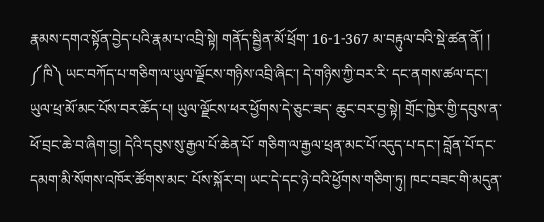རྣམས་དགའ་སྟོན་བྱེད་པའི་རྣམ་པ་འབྲི་སྟེ། གནོད་སྦྱིན་མོ་ཕྲོག་ 16-1-367 མ་བརྟུལ་བའི་སྡེ་ཚན་ནོ། ། ༼ཁི༽ ཡང་བཀོད་པ་གཅིག་ལ་ཡུལ་ལྗོངས་གཉིས་འབྲི་ཞིང་། དེ་གཉིས་ཀྱི་བར་རི་ དང་ནགས་ཚལ་དང་། ཡུལ་ཕྲ་མོ་མང་པོས་བར་ཆོད་པ། ཡུལ་ལྗོངས་ཕར་ཕྱོགས་དེ་ཅུང་ཟད་ ཆུང་བར་བྱ་སྟེ། གྲོང་ཁྱེར་གྱི་དབུས་ན་ཕོ་བྲང་ཆེ་བ་ཞིག་བྱ། དེའི་དབུས་སུ་རྒྱལ་པོ་ཆེན་པོ་ གཅིག་ལ་རྒྱལ་ཕྲན་མང་པོ་འདུད་པ་དང་། བློན་པོ་དང་དམག་མི་སོགས་འཁོར་ཚོགས་མང་ པོས་སྐོར་བ། ཡང་དེ་དང་ཉེ་བའི་ཕྱོགས་གཅིག་ཏུ། ཁང་བཟང་གི་མདུན་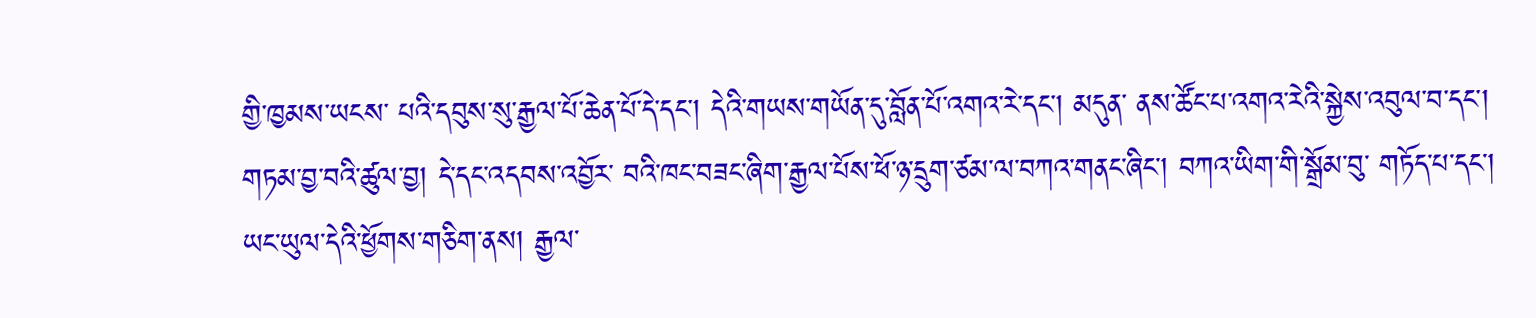གྱི་ཁྱམས་ཡངས་ པའི་དབུས་སུ་རྒྱལ་པོ་ཆེན་པོ་དེ་དང་། དེའི་གཡས་གཡོན་དུ་བློན་པོ་འགའ་རེ་དང་། མདུན་ ནས་ཚོང་པ་འགའ་རེའི་སྐྱེས་འབུལ་བ་དང་། གཏམ་བྱ་བའི་ཚུལ་བྱ། དེ་དང་འདབས་འབྱོར་ བའི་ཁང་བཟང་ཞིག་རྒྱལ་པོས་ཕོ་ཉ་དྲུག་ཙམ་ལ་བཀའ་གནང་ཞིང་། བཀའ་ཡིག་གི་སྒྲོམ་བུ་ གཏོད་པ་དང་། ཡང་ཡུལ་དེའི་ཕྱོགས་གཅིག་ནས། རྒྱལ་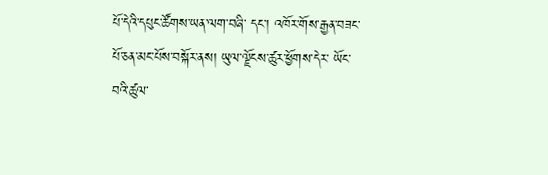པོ་དེའི་དཔུང་ཚོགས་ཡན་ལག་བཞི་ དང་། འཁོར་གོས་རྒྱན་བཟང་པོ་ཅན་མང་པོས་བསྐོར་ནས། ཡུལ་ལྗོངས་ཚུར་ཕྱོགས་དེར་ ཡོང་བའི་ཚུལ་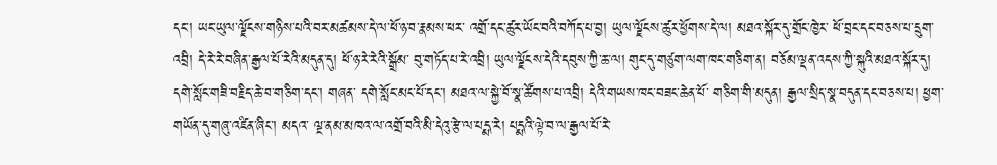དང་། ཡང་ཡུལ་ལྗོངས་གཉིས་པའི་བར་མཚམས་དེ་ལ་ཕོ་ཉ་བ་རྣམས་ཕར་ འགྲོ་དང་ཚུར་ཡོང་བའི་བཀོད་པ་བྱ། ཡུལ་ལྗོངས་ཚུར་ཕྱོགས་དེ་ལ། མཐའ་སྐོར་དུ་གྲོང་ཁྱེར་ ཕོ་བྲང་དང་བཅས་པ་དྲུག་འབྲི། དེ་རེ་རེ་བཞིན་རྒྱལ་པོ་རེའི་མདུན་དུ། ཕོ་ཉ་རེ་རེའི་སྒྲོམ་ བུ་གཏོད་པ་རེ་འབྲི། ཡུལ་ལྗོངས་དེའི་དབུས་ཀྱི་ཆ་ལ། གུང་དུ་གཙུག་ལག་ཁང་གཅིག་ན། བཅོམ་ལྡན་འདས་ཀྱི་སྐུའི་མཐའ་སྐོར་དུ། དགེ་སློང་གཟི་བརྗིད་ཆེ་བ་གཅིག་དང་། གཞན་ དགེ་སློང་མང་པོ་དང་། མཐའ་ལ་སྐྱེ་བོ་སྣ་ཚོགས་པ་འབྲི། དེའི་གཡས་ཁང་བཟང་ཆེན་པོ་ གཅིག་གི་མདུན། རྒྱལ་སྲིད་སྣ་བདུན་དང་བཅས་པ། ཕྱག་གཡོན་དུ་གཞུ་འཛིན་ཞིང་། མདའ་ ལྔ་ནམ་མཁའ་ལ་འགྲོ་བའི་མི་དེའུ་རྩེ་ལ་པདྨ་རེ། པདྨའི་ལྟེ་བ་ལ་རྒྱལ་པོ་རེ་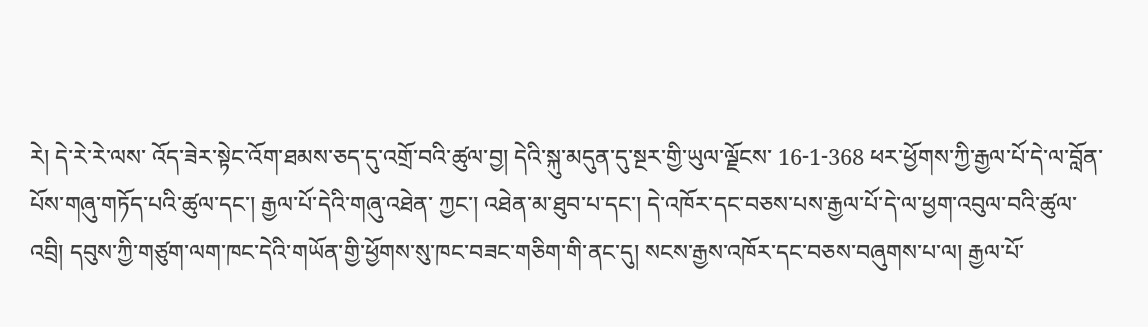རེ། དེ་རེ་རེ་ལས་ འོད་ཟེར་སྟེང་འོག་ཐམས་ཅད་དུ་འགྲོ་བའི་ཚུལ་བྱ། དེའི་སྐུ་མདུན་དུ་སྔར་གྱི་ཡུལ་ལྗོངས་ 16-1-368 ཕར་ཕྱོགས་ཀྱི་རྒྱལ་པོ་དེ་ལ་བློན་པོས་གཞུ་གཏོད་པའི་ཚུལ་དང་། རྒྱལ་པོ་དེའི་གཞུ་འཐེན་ ཀྱང་། འཐེན་མ་ཐུབ་པ་དང་། དེ་འཁོར་དང་བཅས་པས་རྒྱལ་པོ་དེ་ལ་ཕྱག་འབུལ་བའི་ཚུལ་ འབྲི། དབུས་ཀྱི་གཙུག་ལག་ཁང་དེའི་གཡོན་གྱི་ཕྱོགས་སུ་ཁང་བཟང་གཅིག་གི་ནང་དུ། སངས་རྒྱས་འཁོར་དང་བཅས་བཞུགས་པ་ལ། རྒྱལ་པོ་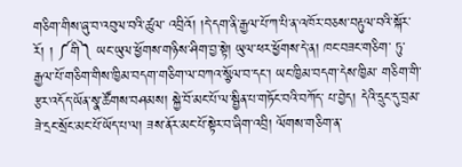གཅིག་གིས་ཞུ་བ་འབུལ་བའི་ཚུལ་ འབྲིའོ། །དེ་དག་ནི་རྒྱལ་པོ་ཀ་པི་ན་འཁོར་བཅས་བརྟུལ་བའི་སྐོར་རོ། ། ༼གི༽ ཡང་ཡུལ་ཕྱོགས་གཉིས་ཤིག་བྱ་སྟེ། ཡུལ་ཕར་ཕྱོགས་དེ་ན། ཁང་བཟང་གཅིག་ ཏུ་རྒྱལ་པོ་གཅིག་གིས་ཁྱིམ་བདག་གཅིག་ལ་བཀའ་སྩོལ་བ་དང་། ཡང་ཁྱིམ་བདག་དེས་ཁྱིམ་ གཅིག་གི་རྩར་འདོད་ཡོན་སྣ་ཚོགས་བཤམས། སྐྱེ་བོ་མང་པོ་ལ་སྦྱིན་པ་གཏོང་བའི་བཀོད་ པ་བྱེད། དེའི་དྲུང་དུ་བྲམ་ཟེ་དྲང་སྲོང་མང་པོ་ཡོད་པ་ལ། ཟས་ནོར་མང་པོ་སྟེར་བ་ཞིག་འབྲི། ལོགས་གཅིག་ན་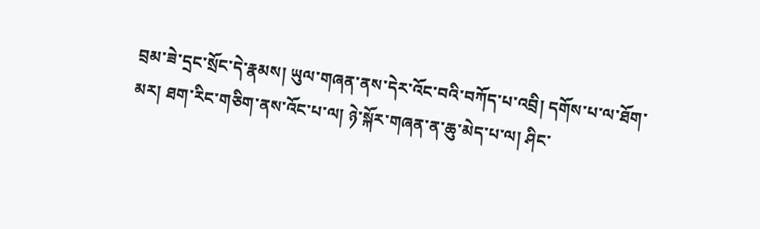བྲམ་ཟེ་དྲང་སྲོང་དེ་རྣམས། ཡུལ་གཞན་ནས་དེར་འོང་བའི་བཀོད་པ་འབྲི། དགོས་པ་ལ་ཐོག་མར། ཐག་རིང་གཅིག་ནས་འོང་པ་ལ། ཉེ་སྐོར་གཞན་ན་ཆུ་མེད་པ་ལ། ཤིང་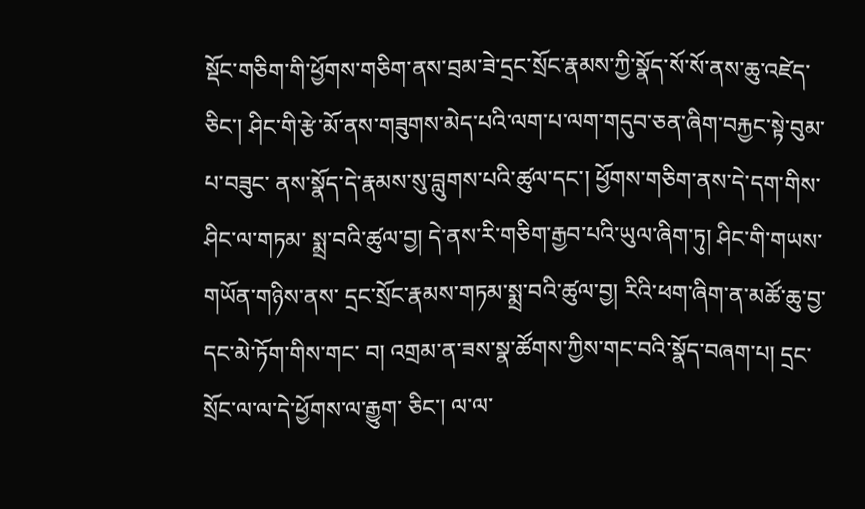སྡོང་གཅིག་གི་ཕྱོགས་གཅིག་ནས་བྲམ་ཟེ་དྲང་སྲོང་རྣམས་ཀྱི་སྣོད་སོ་སོ་ནས་ཆུ་འཛེད་ཅིང་། ཤིང་གི་རྩེ་མོ་ནས་གཟུགས་མེད་པའི་ལག་པ་ལག་གདུབ་ཅན་ཞིག་བརྐྱང་སྟེ་བུམ་པ་བཟུང་ ནས་སྣོད་དེ་རྣམས་སུ་བླུགས་པའི་ཚུལ་དང་། ཕྱོགས་གཅིག་ནས་དེ་དག་གིས་ཤིང་ལ་གཏམ་ སྨྲ་བའི་ཚུལ་བྱ། དེ་ནས་རི་གཅིག་རྒྱབ་པའི་ཡུལ་ཞིག་ཏུ། ཤིང་གི་གཡས་གཡོན་གཉིས་ནས་ དྲང་སྲོང་རྣམས་གཏམ་སྨྲ་བའི་ཚུལ་བྱ། རིའི་ཕག་ཞིག་ན་མཚོ་ཆུ་བྱ་དང་མེ་ཏོག་གིས་གང་ བ། འགྲམ་ན་ཟས་སྣ་ཚོགས་ཀྱིས་གང་བའི་སྣོད་བཞག་པ། དྲང་སྲོང་ལ་ལ་དེ་ཕྱོགས་ལ་རྒྱུག་ ཅིང་། ལ་ལ་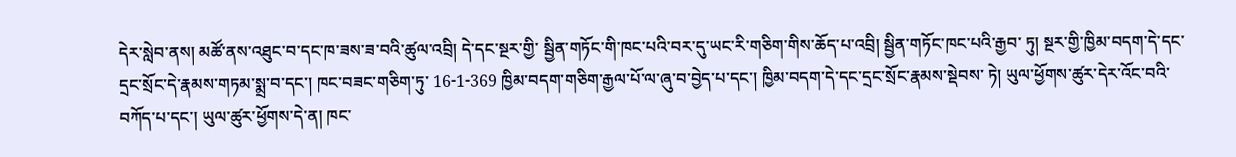དེར་སླེབ་ནས། མཚོ་ནས་འཐུང་བ་དང་ཁ་ཟས་ཟ་བའི་ཚུལ་འབྲི། དེ་དང་སྔར་གྱི་ སྦྱིན་གཏོང་གི་ཁང་པའི་བར་དུ་ཡང་རི་གཅིག་གིས་ཆོད་པ་འབྲི། སྦྱིན་གཏོང་ཁང་པའི་རྒྱབ་ ཏུ། སྔར་གྱི་ཁྱིམ་བདག་དེ་དང་དྲང་སྲོང་དེ་རྣམས་གཏམ་སྨྲ་བ་དང་། ཁང་བཟང་གཅིག་ཏུ་ 16-1-369 ཁྱིམ་བདག་གཅིག་རྒྱལ་པོ་ལ་ཞུ་བ་བྱེད་པ་དང་། ཁྱིམ་བདག་དེ་དང་དྲང་སྲོང་རྣམས་སྡེབས་ ཏེ། ཡུལ་ཕྱོགས་ཚུར་དེར་འོང་བའི་བཀོད་པ་དང་། ཡུལ་ཚུར་ཕྱོགས་དེ་ན། ཁང་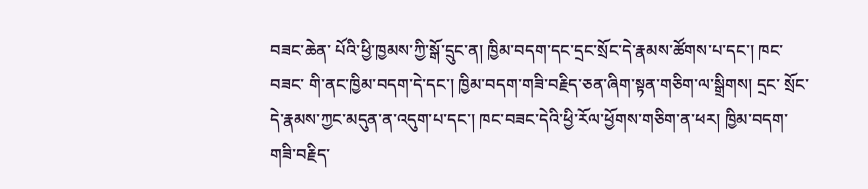བཟང་ཆེན་ པོའི་ཕྱི་ཁྱམས་ཀྱི་སྒོ་དྲུང་ན། ཁྱིམ་བདག་དང་དྲང་སྲོང་དེ་རྣམས་ཚོགས་པ་དང་། ཁང་བཟང་ གི་ནང་ཁྱིམ་བདག་དེ་དང་། ཁྱིམ་བདག་གཟི་བརྗིད་ཅན་ཞིག་སྟན་གཅིག་ལ་སྒྲིགས། དྲང་ སྲོང་དེ་རྣམས་ཀྱང་མདུན་ན་འདུག་པ་དང་། ཁང་བཟང་དེའི་ཕྱི་རོལ་ཕྱོགས་གཅིག་ན་ཕར། ཁྱིམ་བདག་གཟི་བརྗིད་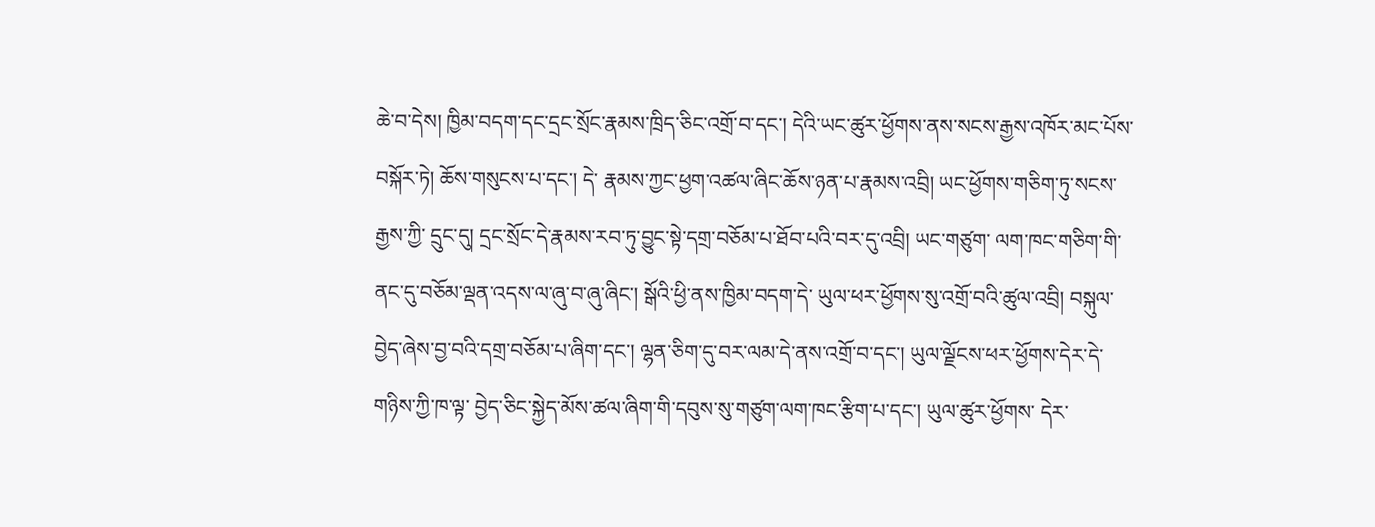ཆེ་བ་དེས། ཁྱིམ་བདག་དང་དྲང་སྲོང་རྣམས་ཁྲིད་ཅིང་འགྲོ་བ་དང་། དེའི་ཡང་ཚུར་ཕྱོགས་ནས་སངས་རྒྱས་འཁོར་མང་པོས་བསྐོར་ཏེ། ཆོས་གསུངས་པ་དང་། དེ་ རྣམས་ཀྱང་ཕྱག་འཚལ་ཞིང་ཆོས་ཉན་པ་རྣམས་འབྲི། ཡང་ཕྱོགས་གཅིག་ཏུ་སངས་རྒྱས་ཀྱི་ དྲུང་དུ། དྲང་སྲོང་དེ་རྣམས་རབ་ཏུ་བྱུང་སྟེ་དགྲ་བཅོམ་པ་ཐོབ་པའི་བར་དུ་འབྲི། ཡང་གཙུག་ ལག་ཁང་གཅིག་གི་ནང་དུ་བཅོམ་ལྡན་འདས་ལ་ཞུ་བ་ཞུ་ཞིང་། སྒོའི་ཕྱི་ནས་ཁྱིམ་བདག་དེ་ ཡུལ་ཕར་ཕྱོགས་སུ་འགྲོ་བའི་ཚུལ་འབྲི། བསྐུལ་བྱེད་ཞེས་བྱ་བའི་དགྲ་བཅོམ་པ་ཞིག་དང་། ལྷན་ཅིག་དུ་བར་ལམ་དེ་ནས་འགྲོ་བ་དང་། ཡུལ་ལྗོངས་ཕར་ཕྱོགས་དེར་དེ་གཉིས་ཀྱི་ཁ་ལྟ་ བྱེད་ཅིང་སྐྱེད་མོས་ཚལ་ཞིག་གི་དབུས་སུ་གཙུག་ལག་ཁང་རྩིག་པ་དང་། ཡུལ་ཚུར་ཕྱོགས་ དེར་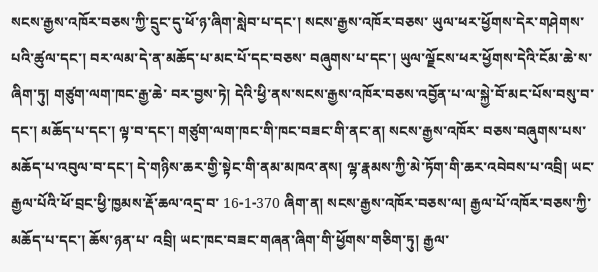སངས་རྒྱས་འཁོར་བཅས་ཀྱི་དྲུང་དུ་ཕོ་ཉ་ཞིག་སླེབ་པ་དང་། སངས་རྒྱས་འཁོར་བཅས་ ཡུལ་ཕར་ཕྱོགས་དེར་གཤེགས་པའི་ཚུལ་དང་། བར་ལམ་དེ་ན་མཆོད་པ་མང་པོ་དང་བཅས་ བཞུགས་པ་དང་། ཡུལ་ལྗོངས་ཕར་ཕྱོགས་དེའི་ངོམ་ཆེ་ས་ཞིག་ཏུ། གཙུག་ལག་ཁང་རྒྱ་ཆེ་ བར་བྱས་ཏེ། དེའི་ཕྱི་ནས་སངས་རྒྱས་འཁོར་བཅས་འབྱོན་པ་ལ་སྐྱེ་བོ་མང་པོས་བསུ་བ་དང་། མཆོད་པ་དང་། ལྟ་བ་དང་། གཙུག་ལག་ཁང་གི་ཁང་བཟང་གི་ནང་ན། སངས་རྒྱས་འཁོར་ བཅས་བཞུགས་པས་མཆོད་པ་འབུལ་བ་དང་། དེ་གཉིས་ཆར་གྱི་སྟེང་གི་ནམ་མཁའ་ནས། ལྷ་རྣམས་ཀྱི་མེ་ཏོག་གི་ཆར་འབེབས་པ་འབྲི། ཡང་རྒྱལ་པོའི་ཕོ་བྲང་ཕྱི་ཁྱམས་རྡོ་ཆལ་འདྲ་བ་ 16-1-370 ཞིག་ན། སངས་རྒྱས་འཁོར་བཅས་ལ། རྒྱལ་པོ་འཁོར་བཅས་ཀྱི་མཆོད་པ་དང་། ཆོས་ཉན་པ་ འབྲི། ཡང་ཁང་བཟང་གཞན་ཞིག་གི་ཕྱོགས་གཅིག་ཏུ། རྒྱལ་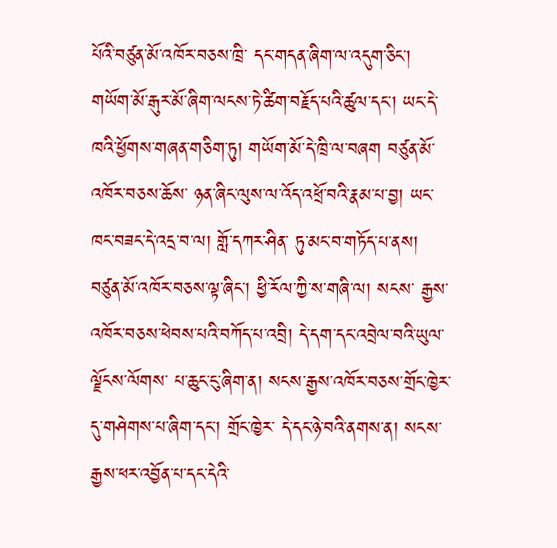པོའི་བཙུན་མོ་འཁོར་བཅས་ཁྲི་ དང་གདན་ཞིག་ལ་འདུག་ཅིང་། གཡོག་མོ་རྒུར་མོ་ཞིག་ལངས་ཏེ་ཚིག་བརྗོད་པའི་ཚུལ་དང་། ཡང་དེ་ཁའི་ཕྱོགས་གཞན་གཅིག་ཏུ། གཡོག་མོ་དེ་ཁྲི་ལ་བཞག བཙུན་མོ་འཁོར་བཅས་ཆོས་ ཉན་ཞིང་ལུས་ལ་འོད་འཕྲོ་བའི་རྣམ་པ་བྱ། ཡང་ཁང་བཟང་དེ་འདྲ་བ་ལ། གློ་དཀར་ཤིན་ ཏུ་མང་བ་གཏོད་པ་ནས། བཙུན་མོ་འཁོར་བཅས་ལྟ་ཞིང་། ཕྱི་རོལ་ཀྱི་ས་གཞི་ལ། སངས་ རྒྱས་འཁོར་བཅས་ཕེབས་པའི་བཀོད་པ་འབྲི། དེ་དག་དང་འབྲེལ་བའི་ཡུལ་ལྗོངས་ལོགས་ པ་ཆུང་ངུ་ཞིག་ན། སངས་རྒྱས་འཁོར་བཅས་གྲོང་ཁྱེར་དུ་གཤེགས་པ་ཞིག་དང་། གྲོང་ཁྱེར་ དེ་དང་ཉེ་བའི་ནགས་ན། སངས་རྒྱས་ཕར་འབྱོན་པ་དང་དེའི་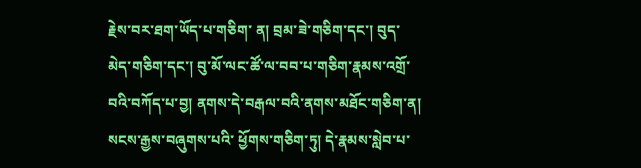རྗེས་བར་ཐག་ཡོད་པ་གཅིག་ ན། བྲམ་ཟེ་གཅིག་དང་། བུད་མེད་གཅིག་དང་། བུ་མོ་ལང་ཚོ་ལ་བབ་པ་གཅིག་རྣམས་འགྲོ་ བའི་བཀོད་པ་བྱ། ནགས་དེ་བརྒལ་བའི་ནགས་མཐོང་གཅིག་ན། སངས་རྒྱས་བཞུགས་པའི་ ཕྱོགས་གཅིག་ཏུ། དེ་རྣམས་སླེབ་པ་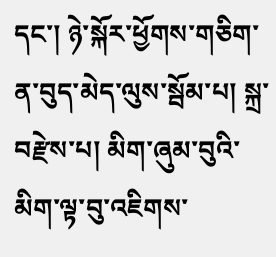དང་། ཉེ་སྐོར་ཕྱོགས་གཅིག་ན་བུད་མེད་ལུས་སྦོམ་པ། སྐྲ་བརྫེས་པ། མིག་ཞུམ་བུའི་མིག་ལྟ་བུ་འཇིགས་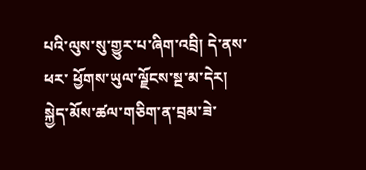པའི་ལུས་སུ་གྱུར་པ་ཞིག་འབྲི། དེ་ནས་ཕར་ ཕྱོགས་ཡུལ་ལྗོངས་སྔ་མ་དེར། སྐྱེད་མོས་ཚལ་གཅིག་ན་བྲམ་ཟེ་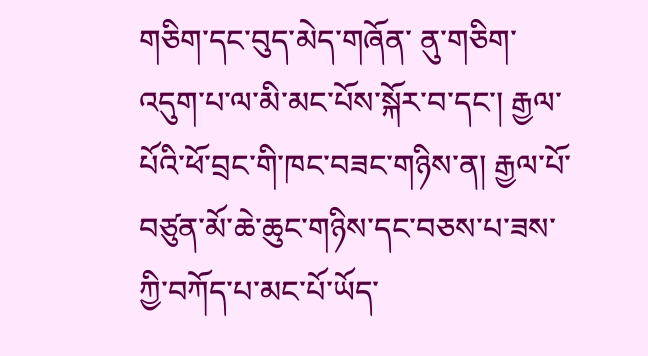གཅིག་དང་བུད་མེད་གཞོན་ ནུ་གཅིག་འདུག་པ་ལ་མི་མང་པོས་སྐོར་བ་དང་། རྒྱལ་པོའི་ཕོ་བྲང་གི་ཁང་བཟང་གཉིས་ན། རྒྱལ་པོ་བཙུན་མོ་ཆེ་ཆུང་གཉིས་དང་བཅས་པ་ཟས་ཀྱི་བཀོད་པ་མང་པོ་ཡོད་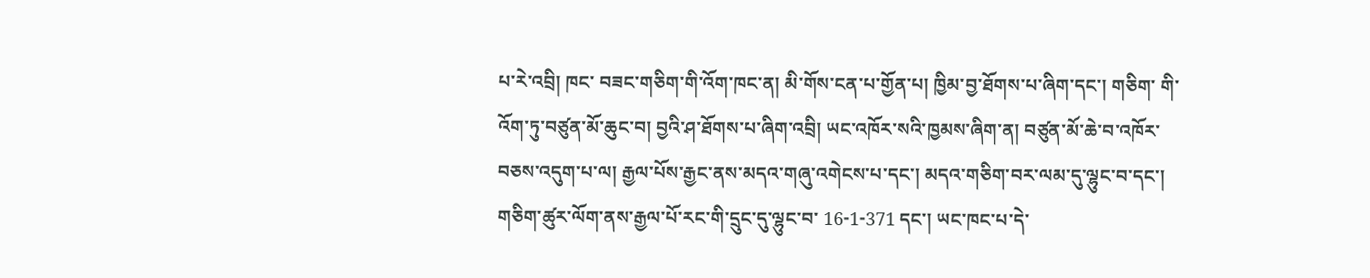པ་རེ་འབྲི། ཁང་ བཟང་གཅིག་གི་འོག་ཁང་ན། མི་གོས་ངན་པ་གྱོན་པ། ཁྱིམ་བྱ་ཐོགས་པ་ཞིག་དང་། གཅིག་ གི་འོག་ཏུ་བཙུན་མོ་ཆུང་བ། བྱའི་ཤ་ཐོགས་པ་ཞིག་འབྲི། ཡང་འཁོར་སའི་ཁྱམས་ཞིག་ན། བཙུན་མོ་ཆེ་བ་འཁོར་བཅས་འདུག་པ་ལ། རྒྱལ་པོས་རྒྱང་ནས་མདའ་གཞུ་འགེངས་པ་དང་། མདའ་གཅིག་བར་ལམ་དུ་ལྷུང་བ་དང་། གཅིག་ཚུར་ལོག་ནས་རྒྱལ་པོ་རང་གི་དྲུང་དུ་ལྷུང་བ་ 16-1-371 དང་། ཡང་ཁང་པ་དེ་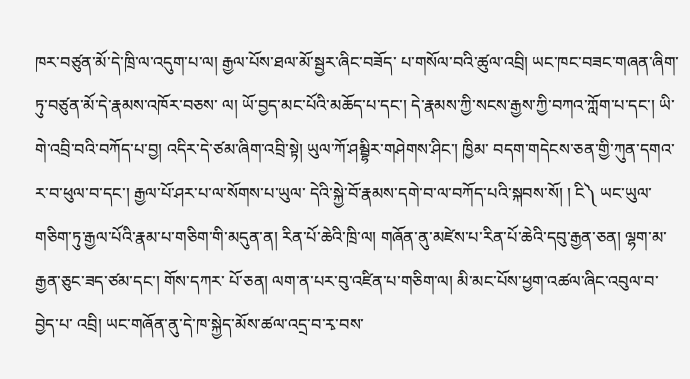ཁར་བཙུན་མོ་དེ་ཁྲི་ལ་འདུག་པ་ལ། རྒྱལ་པོས་ཐལ་མོ་སྦྱར་ཞིང་བཟོད་ པ་གསོལ་བའི་ཚུལ་འབྲི། ཡང་ཁང་བཟང་གཞན་ཞིག་ཏུ་བཙུན་མོ་དེ་རྣམས་འཁོར་བཅས་ ལ། ཡོ་བྱད་མང་པོའི་མཆོད་པ་དང་། དེ་རྣམས་ཀྱི་སངས་རྒྱས་ཀྱི་བཀའ་ཀློག་པ་དང་། ཡི་ གེ་འབྲི་བའི་བཀོད་པ་བྱ། འདིར་དེ་ཙམ་ཞིག་འབྲི་སྟེ། ཡུལ་ཀོ་ཤམྦྷིར་གཤེགས་ཤིང་། ཁྱིམ་ བདག་གདེངས་ཅན་གྱི་ཀུན་དགའ་ར་བ་ཕུལ་བ་དང་། རྒྱལ་པོ་ཤར་པ་ལ་སོགས་པ་ཡུལ་ དེའི་སྐྱེ་བོ་རྣམས་དགེ་བ་ལ་བཀོད་པའི་སྐབས་སོ། ། ངི༽ ཡང་ཡུལ་གཅིག་ཏུ་རྒྱལ་པོའི་རྣམ་པ་གཅིག་གི་མདུན་ན། རིན་པོ་ཆེའི་ཁྲི་ལ། གཞོན་ནུ་མཛེས་པ་རིན་པོ་ཆེའི་དབུ་རྒྱན་ཅན། ལྷག་མ་རྒྱན་ཅུང་ཟད་ཙམ་དང་། གོས་དཀར་ པོ་ཅན། ལག་ན་པར་བུ་འཛིན་པ་གཅིག་ལ། མི་མང་པོས་ཕྱག་འཚལ་ཞིང་འབུལ་བ་བྱེད་པ་ འབྲི། ཡང་གཞོན་ནུ་དེ་ཁ་སྐྱེད་མོས་ཚལ་འདྲ་བ་རྭ་བས་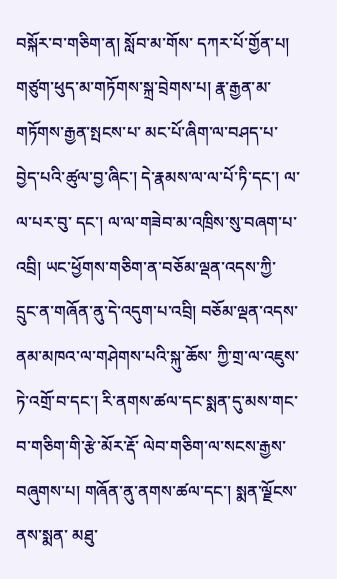བསྐོར་བ་གཅིག་ན། སློབ་མ་གོས་ དཀར་པོ་གྱོན་པ། གཙུག་ཕུད་མ་གཏོགས་སྐྲ་བྲེགས་པ། རྣ་རྒྱན་མ་གཏོགས་རྒྱན་སྤངས་པ་ མང་པོ་ཞིག་ལ་བཤད་པ་བྱེད་པའི་ཚུལ་བྱ་ཞིང་། དེ་རྣམས་ལ་ལ་པོ་ཏི་དང་། ལ་ལ་པར་བུ་ དང་། ལ་ལ་གཟེབ་མ་འཁྲིས་སུ་བཞག་པ་འབྲི། ཡང་ཕྱོགས་གཅིག་ན་བཅོམ་ལྡན་འདས་ཀྱི་ དྲུང་ན་གཞོན་ནུ་དེ་འདུག་པ་འབྲི། བཅོམ་ལྡན་འདས་ནམ་མཁའ་ལ་གཤེགས་པའི་སྐུ་ཆོས་ ཀྱི་གྲ་ལ་འཇུས་ཏེ་འགྲོ་བ་དང་། རི་ནགས་ཚལ་དང་སྨན་དུ་མས་གང་བ་གཅིག་གི་རྩེ་མོར་རྡོ་ ལེབ་གཅིག་ལ་སངས་རྒྱས་བཞུགས་པ། གཞོན་ནུ་ནགས་ཚལ་དང་། སྨན་ལྗོངས་ནས་སྨན་ མཐུ་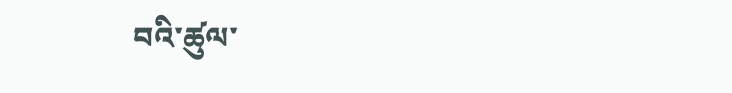བའི་ཚུལ་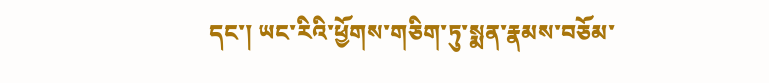དང་། ཡང་རིའི་ཕྱོགས་གཅིག་ཏུ་སྨན་རྣམས་བཅོམ་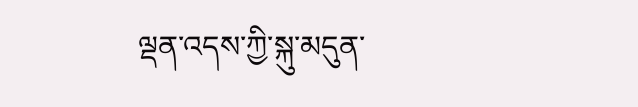ལྡན་འདས་ཀྱི་སྐུ་མདུན་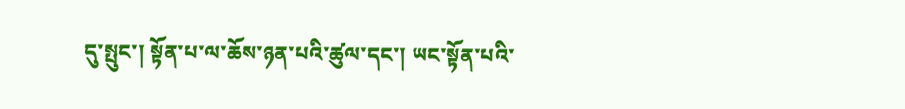དུ་སྤུང་། སྟོན་པ་ལ་ཆོས་ཉན་པའི་ཚུལ་དང་། ཡང་སྟོན་པའི་